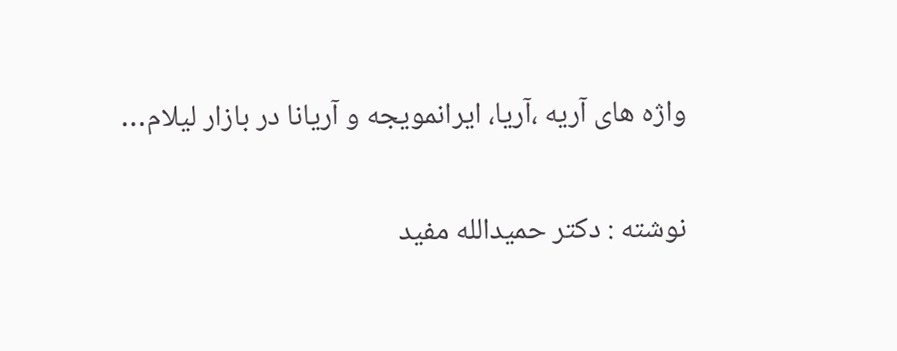واژه های آریه ،آریا، ایرانمویجه و آریانا در بازار لیلام…

نوشته : دکتر حمیدالله مفید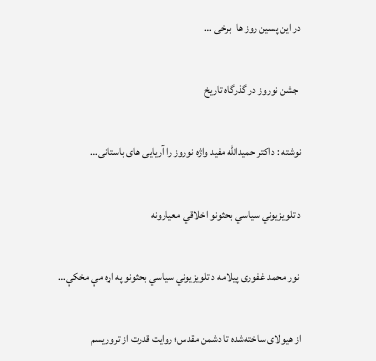در این پسین روز ها  برخی …

 جشن نوروز در گذرگاه تاریخ

نوشته : داکتر حمیدالله مفید واژه نوروز را آریایی های باستانی…

د تلویزیوني سیاسي بحثونو اخلاقي معیارونه

 نور محمد غفوری پیلامه د تلویزیوني سیاسي بحثونو په اړه مې مخکې…

از هیولای ساخته‌شده تا دشمن مقدس؛ روایت قدرت از تروریسم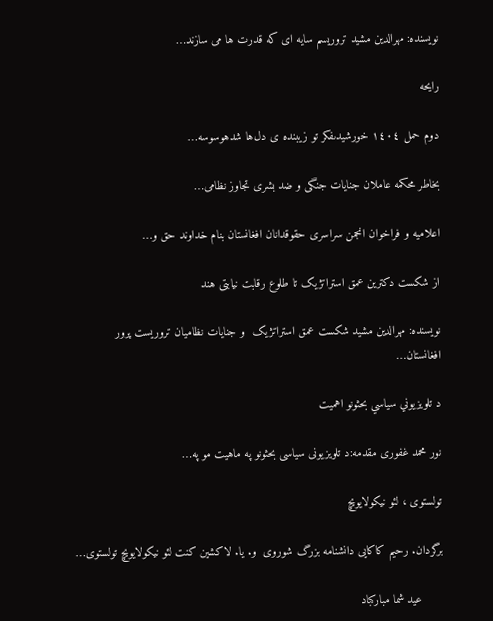نویسنده: مهرالدین مشید تروریسم سایه ای که قدرت ها می سازند…

رايحه

دوم حمل ١٤٠٤ خورشيدىفکر تو زیبنده ‌‌‌‌‌‌ی دل‌ها شدهوسوسه…

بخاطر محکمه عاملان جنایات جنگی و ضد بشری تجاوز نظامی…

اعلامیه و فراخوان انجمن سراسری حقوقدانان افغانستان بنام خداوند حق و…

از شکست دکترین عمق استراتژیک تا طلوع رقابت نیابتی هند

نویسنده: مهرالدین مشید شکست عمق استراتژیک  و جنایات نظامیان تروریست پرور افغانستان…

د تلویزیوني سیاسي بحثونو اهمیت

نور محمد غفوری مقدمه:د تلویزیونی سیاسی بحثونو په ماهیت مو په…

تولستوی ، لئو نیکولایویچ

برگردان. رحیم کاکایی دانشنامه بزرگ شوروی  و. یا. لاکشین کنت لئو نیکولایویچ تولستوی…

      عید شما مبارکباد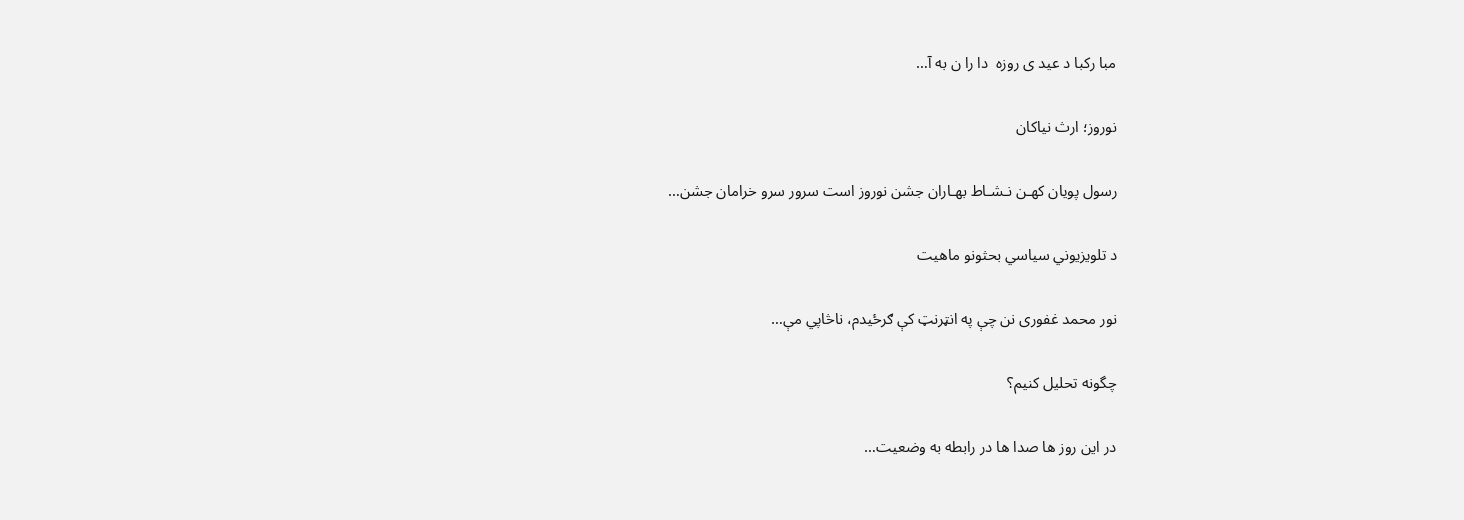مبا رکبا د عید ی روزه  دا را ن به آ…

نوروز؛ ارث نیاکان

رسول پویان کهـن نـشـاط بهـاران جشن نوروز است سرور سرو خرامان جشن…

د تلویزیوني سیاسي بحثونو ماهیت

نور محمد غفوری نن چې په انټرنټ کې ګرځیدم، ناڅاپي مې…

چگونه تحلیل کنیم؟

در این روز ها صدا ها در رابطه به وضعیت…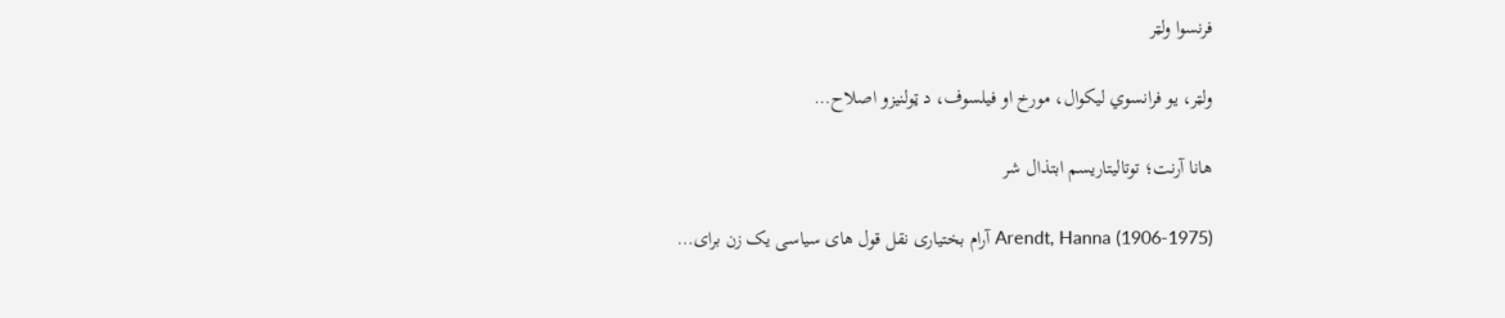فرنسوا ولټر

ولټر، یو فرانسوي لیکوال، مورخ او فیلسوف، د ټولنیزو اصلاح…

هانا آرنت؛ توتالیتاریسم ابتذال شر

Arendt, Hanna (1906-1975) آرام بختیاری نقل قول های سیاسی یک زن برای…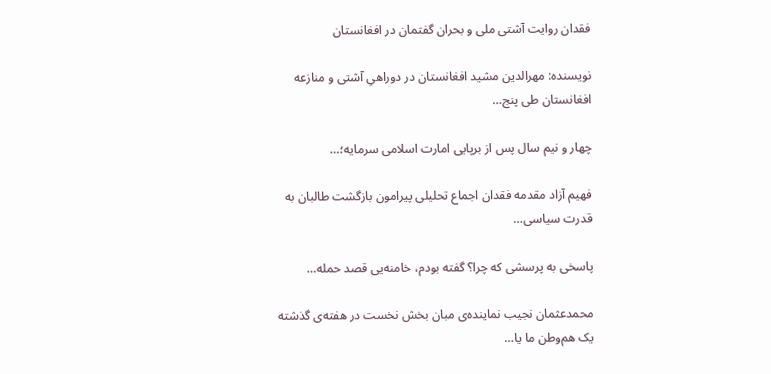فقدان روایت آشتی ملی و بحران گفتمان در افغانستان

نویسنده: مهرالدین مشید افغانستان در دوراهیِ آشتی و منازعه افغانستان طی پنج…

چهار و نیم سال پس از برپایی امارت اسلامی سرمایه؛…

فهیم آزاد مقدمه فقدان اجماع تحلیلی پیرامون بازگشت طالبان به قدرت سیاسی…

پاسخی به پرسشی که چرا؟ گفته بودم، خامنه‌یی قصد حمله…

محمدعثمان نجیب نماینده‌ی مبان بخش نخست در هفته‌ی گذشته‌ یک هم‌وطن ما یا…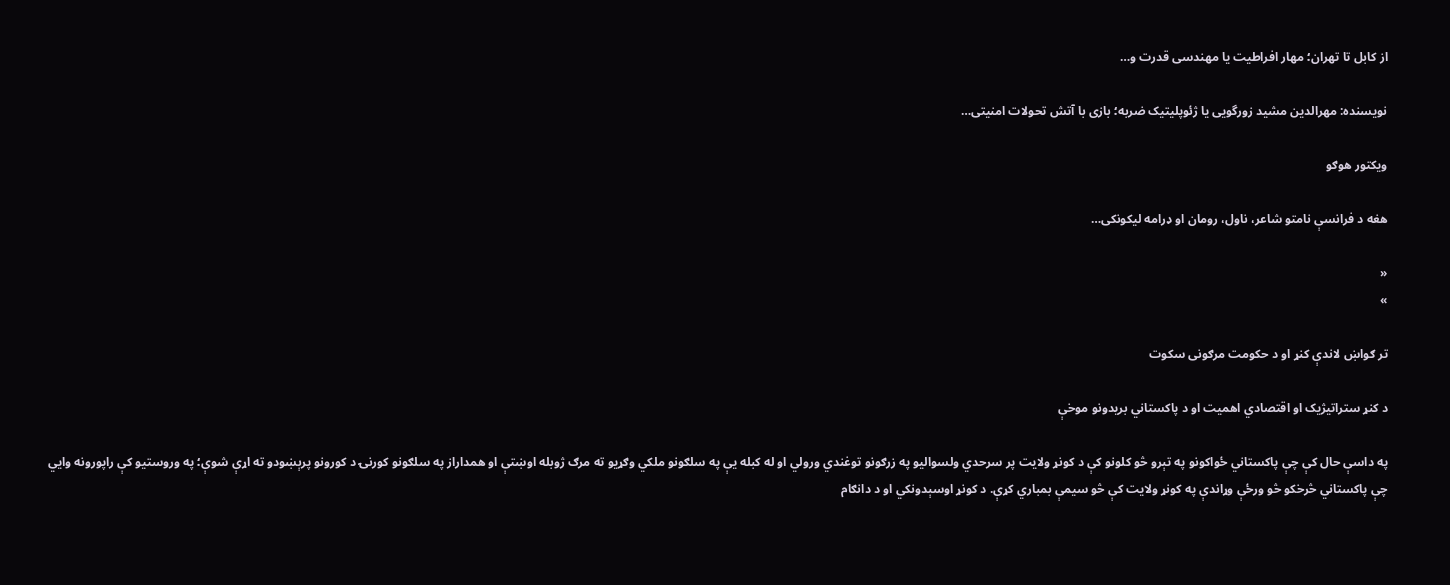از کابل تا تهران؛ مهار افراطیت یا مهندسی قدرت و…

نویسنده: مهرالدین مشید زورگویی یا ژئوپلیتیک ضربه؛ بازی با آتش تحولات امنیتی…

ویکتور هوګو

هغه د فرانسې نامتو شاعر، ناول، رومان او ډرامه لیکونکی…

«
»

تر ګواښ لاندې کنړ او د حکومت مرګونی سکوت

د کنړ ستراتيژيک او اقتصادي اهميت او د پاکستاني بريدونو موخې

په داسې حال کې چې پاکستاني ځواکونو په تېرو څو کلونو کې د کونړ ولایت پر سرحدي ولسوالیو په زرګونو توغندي ورولي او له کبله یې په سلګونو ملکي وګړيو ته مرګ ژوبله اوښتې او همداراز په سلګونو کورنۍ د کورونو پرېښودو ته اړې شوې؛ په وروستيو کې راپورونه وايي چې پاکستاني څرخکو څو ورځې وړاندې په کونړ ولایت کې څو سیمې بمباري کړې. د کونړ اوسېدونکي او د دانګام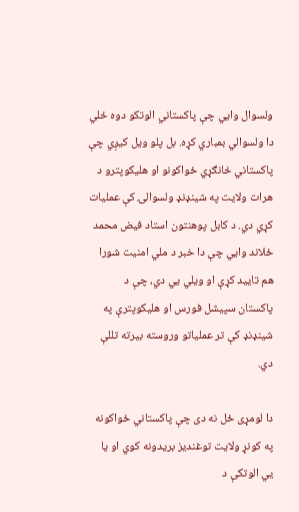ولسوال وايي چې پاکستاني الوتکو دوه ځلي دا ولسوالي بمباري کړه. بل پلو ويل کيږي چې پاکستاني ځانګړي ځواکونو او هليکوپترو د هرات ولايت په شينډنډ ولسوالۍ کې عمليات کړي دي. د کابل پوهنتون استاد فیض محمد ځلاند وايي چې دا خبر د ملي امنيت شورا هم تاييد کړې او ويلي يي دي، چې د پاکستان سپيشل فورس او هليکوپترې په شينډنډ کې تر عملياتو وروسته بيرته تللې دي.

دا لومړی ځل نه دی چې پاکستاني ځواکونه په کونړ ولايت توغنديز بريدونه کوي او يا يي الوتکې د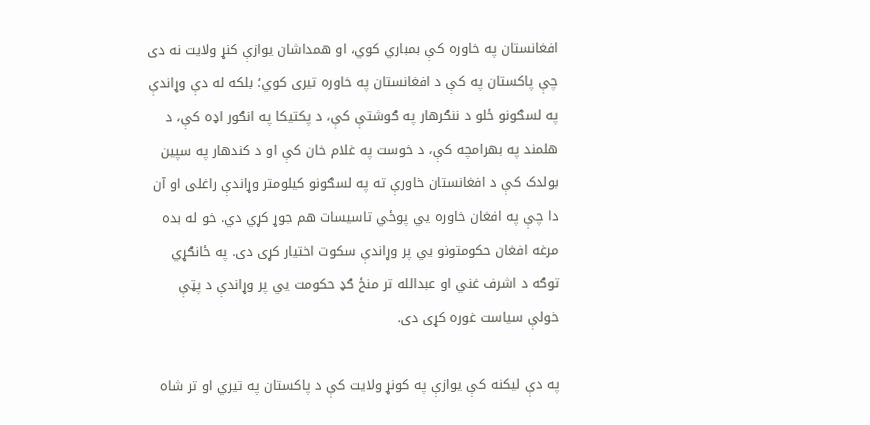افغانستان په خاوره کې بمباري کوي، او همداشان يوازې کنړ ولايت نه دی چې پاکستان په کې د افغانستان په خاوره تيری کوي؛ بلکه له دې وړاندې په لسګونو ځلو د ننګرهار په ګوشتې کې، د پکتيکا په انګور اډه کې، د هلمند په بهرامچه کې، د خوست په غلام خان کې او د کندهار په سپین بولدک کې د افغانستان خاورې ته په لسګونو کيلومتر وړاندې راغلی او آن دا چې په افغان خاوره يي پوځي تاسيسات هم جوړ کړي دي. خو له بده مرغه افغان حکومتونو يي پر وړاندې سکوت اختيار کړی دی. په ځانګړي توګه د اشرف غني او عبدالله تر منځ ګډ حکومت يي پر وړاندې د پټې خولې سياست غوره کړی دی.

په دې ليکنه کې يوازې په کونړ ولايت کې د پاکستان په تيري او تر شاه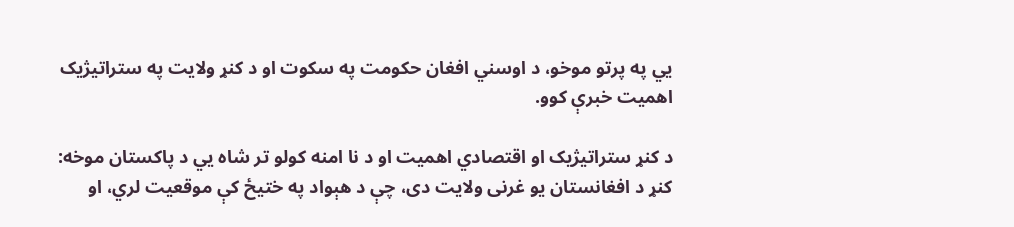يي په پرتو موخو، د اوسني افغان حکومت په سکوت او د کنړ ولايت په ستراتيژيک اهميت خبرې کوو.

د کنړ ستراتيژيک او اقتصادي اهميت او د نا امنه کولو تر شاه يي د پاکستان موخه: کنړ د افغانستان یو غرنی ولایت دی، چې د هېواد په ختيځ کې موقعیت لري، او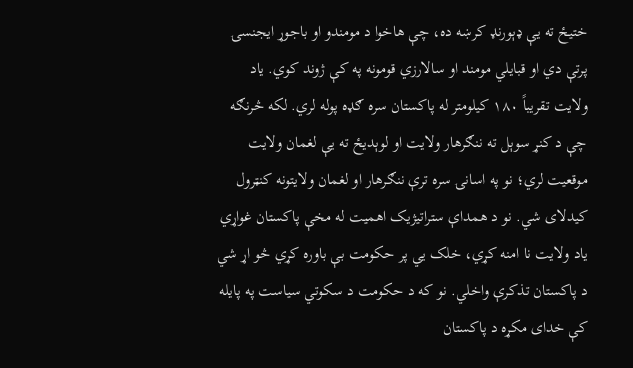ختيځ ته يې ډېورنډ کرښه ده، چې هاخوا د مومندو او باجوړ ایجنسۍ پرتې دي او قبایلي مومند او سالارزي قومونه په کې ژوند کوي. ياد ولايت تقريباً ۱۸۰ کيلومتر له پاکستان سره ګډه پوله لري. لکه څرنګه چې د کنړ سوېل ته ننګرهار ولایت او لوېديځ ته يې لغمان ولایت موقعيت لري؛ نو په اسانۍ سره ترې ننګرهار او لغمان ولايتونه کنټرول کيدلای شي. نو د همداې ستراتيژيک اهميت له مخې پاکستان غواړي ياد ولايت نا امنه کړي، خلک يي پر حکومت بې باوره کړي څو اړ شي د پاکستان تذکرې واخلي. نو که د حکومت د سکوتي سياست په پايله کې خدای مکړه د پاکستان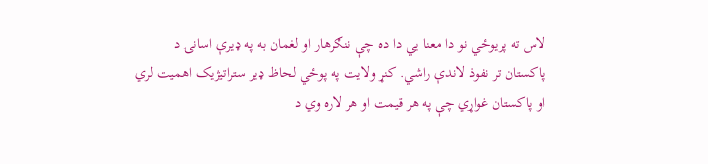لاس ته پريوځي نو دا معنا يي دا ده چې ننګرهار او لغمان به په ډ‌يرې اسانۍ د پاکستان تر نفوذ لاندې راشي. کنړ ولايت په پوځي لحاظ ډير ستراتيژيک اهميت لري او پاکستان غواړي چې په هر قيمت او هر لاره وي د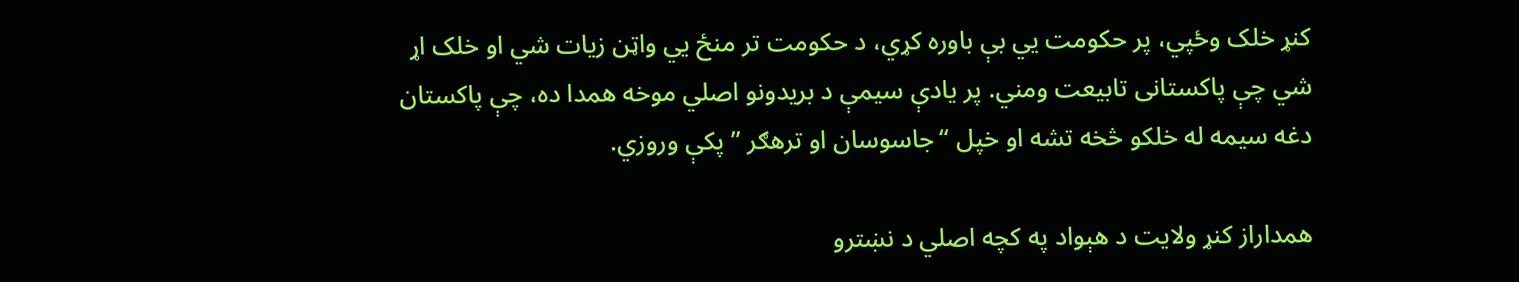کنړ خلک وځپي، پر حکومت يي بې باوره کړي، د حکومت تر منځ يي واټن زيات شي او خلک اړ شي چې پاکستانی تابیعت ومني. پر يادې سيمې د بريدونو اصلي موخه همدا ده، چې پاکستان دغه سيمه له خلکو څخه تشه او خپل “جاسوسان او ترهګر ” پکې وروزي.

همداراز کنړ ولايت د هېواد په کچه اصلي د نښترو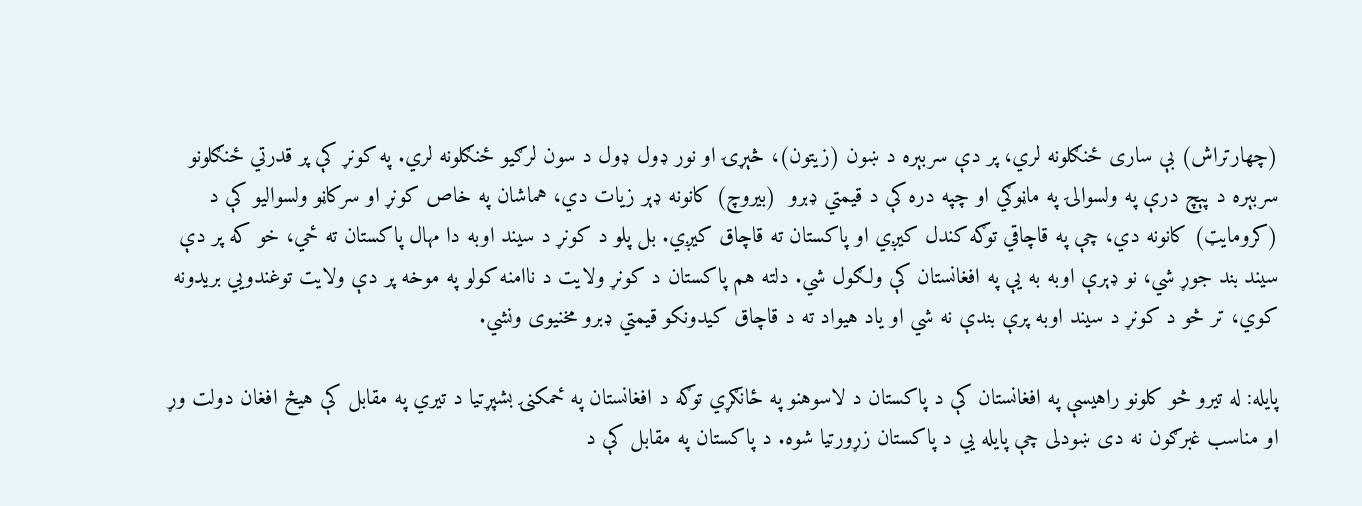(چهارتراش) بې ساری ځنګلونه لري، پر دې سربېره د ښون (زیتون)، څېړۍ او نور ډول ډول د سون لرګيو ځنګلونه لري. په کونړ کې پر قدرتي ځنګلونو سربېره د پېچ درې په ولسوالۍ په ماڼوګي او چپه دره کې د قیمتي ډبرو  (بیروچ) کانونه ډېر زیات دي، هماشان په خاص کونړ او سرکاڼو ولسوالیو کې د (کرومایټ) کانونه دي، چې په قاچاقي توګه کندل کیږي او پاکستان ته قاچاق کيږي. بل پلو د کونړ د سيند اوبه دا مهال پاکستان ته ځي، خو که پر دې سيند بند جوړ شي، نو ډېرې اوبه به يې په افغانستان کې ولګول شي. دلته هم پاکستان د کونړ ولايت د ناامنه کولو په موخه پر دې ولايت توغندويي بريدونه کوي، تر څو د کونړ د سيند اوبه پرې بندې نه شي او ياد هيواد ته د قاچاق کيدونکو قيمتي ډبرو مخنيوی ونشي.

پايله: له تيرو څو کلونو راهيسې په افغانستان کې د پاکستان د لاسوهنو په ځانګړي توګه د افغانستان په ځمکنۍ بشپړتيا د تيري په مقابل کې هيڅ افغان دولت وړ او مناسب غبرګون نه دی ښودلی چې پايله يي د پاکستان زړورتيا شوه. د پاکستان په مقابل کې د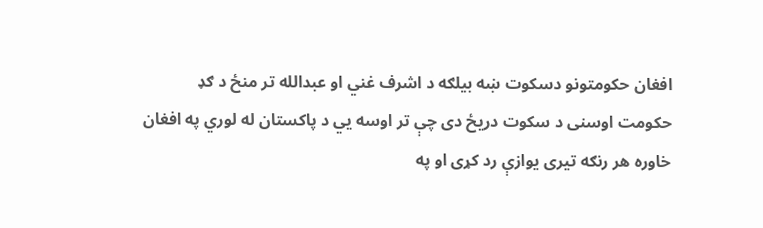افغان حکومتونو دسکوت ښه بيلګه د اشرف غني او عبدالله تر منځ د ګډ حکومت اوسنی د سکوت دريځ دی چې تر اوسه يي د پاکستان له لوري په افغان خاوره هر رنګه تيری يوازې رد کړی او په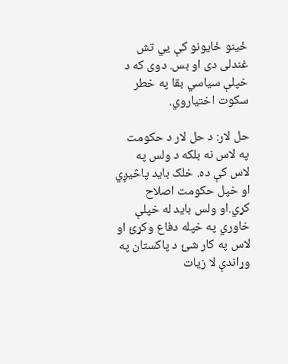ځينو ځايونو کې يي تش غندلی دی او بس. دوی که د خپلې سياسي بقا په خطر سکوت اختياروي.

حل لار: د حل لار د حکومت په لاس نه بلکه د ولس په لاس کې ده. خلک بايد پاڅيږي او خپل حکومت اصلاح کړي.او ولس باید له خپلې خاوري په خپله دفاع وکړئ او لاس په کار شئ د پاکستان په وړاندې لا زیات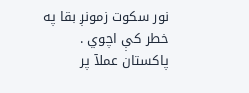نور سکوت زمونږ بقا په خطر کې اچوي . پاکستان عملآ پر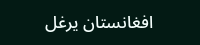افغانستان یرغل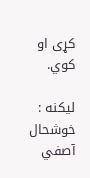کړی او کوي.

لیکنه : خوشحال آصفي